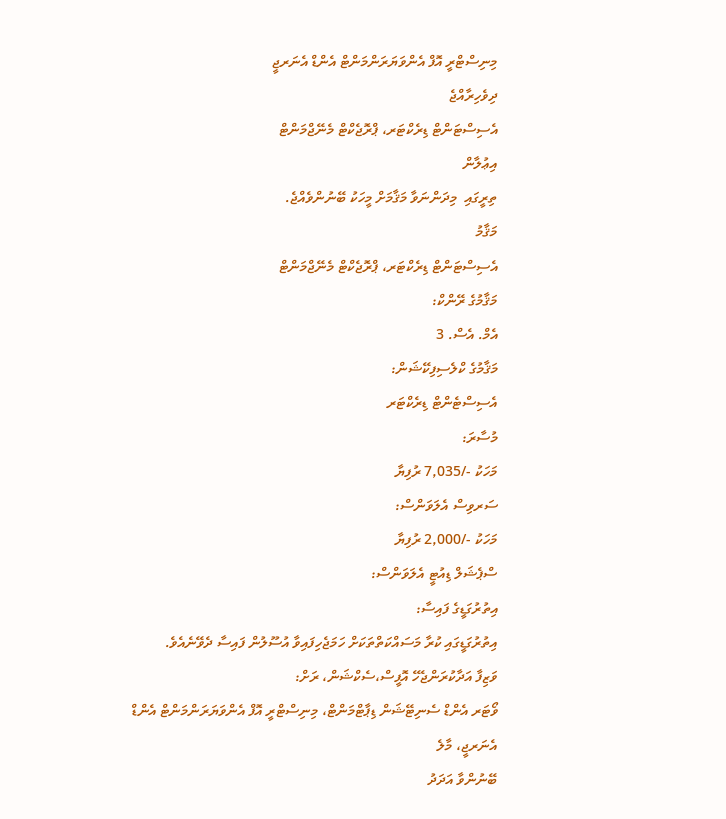މިނިސްޓްރީ އޮފް އެންވަޔަރަންމަންޓް އެންޑް އެނަރޖީ
ދިވެހިރާއްޖެ
އެސިސްޓަންޓް ޑިރެކްޓަރ، ޕްރޮޖެކްޓް މެނޭޖްމަންޓް
އިޢުލާން
ތިރީގައި  މިދަންނަވާ މަޤާމަށް މީހަކު ބޭނުންވެއްޖެ.
މަޤާމު
އެސިސްޓަންޓް ޑިރެކްޓަރ، ޕްރޮޖެކްޓް މެނޭޖްމަންޓް
މަޤާމުގެ ރޭންކް:
އެމް. އެސް. 3
މަޤާމުގެ ކްލެސިފިކޭޝަން:
އެސިސްޓެންޓް ޑިރެކްޓަރ
މުސާރަ:
މަހަކު -/7,035 ރުފިޔާ
ސަރވިސް އެލަވަންސް:
މަހަކު -/2,000 ރުފިޔާ
ސްޕެޝަލް ޑިއުޓީ އެލަވަންސް:
އިތުރުގަޑީގެ ފައިސާ:
އިތުރުގަޑީގައި ކުރާ މަސައްކަތްތަކަށް ހަމަޖެހިފައިވާ އުސޫލުން ފައިސާ ދެވޭނެއެވެ.
ވަޒިފާ އަދާކުރަންޖެހޭ އޮފީސް،ސެކްޝަން، ރަށް:
ވޯޓަރ އެންޑް ސެނިޓޭޝަން ޑިޕާޓްމަންޓް، މިނިސްޓްރީ އޮފް އެންވަޔަރަންމަންޓް އެންޑް އެނަރޖީ، މާލެ
ބޭނުންވާ އަދަދު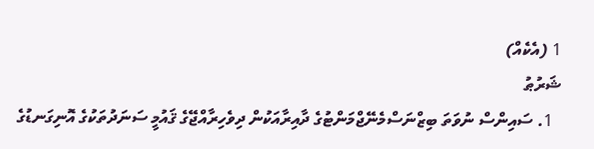1 (އެކެއް)
ޝަރުޠު
  1. ސައިންސް ނުވަތަ ބިޒްނަސްމެނޭޖްމަންޓުގެ ދާއިރާއަކުން ދިވެހިރާއްޖޭގެ ޤައުމީ ސަނަދުތަކުގެ އޮނިގަނޑުގެ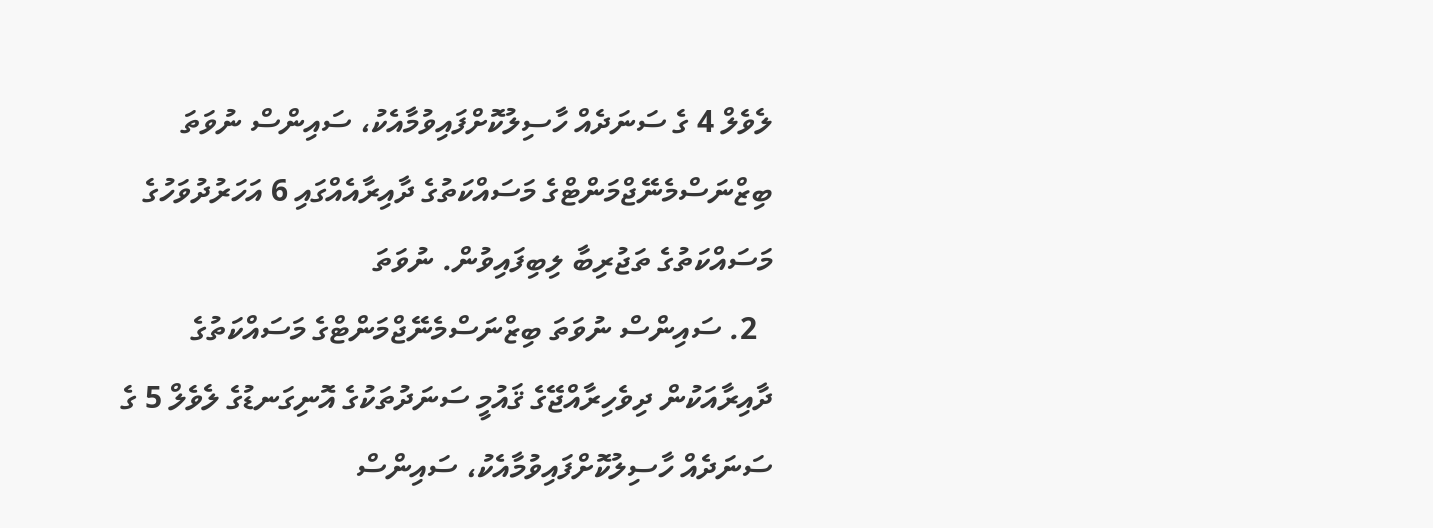ލެވެލް 4 ގެ ސަނަދެއް ހާސިލުކޮށްފައިވުމާއެކު، ސައިންސް ނުވަތަ ބިޒްނަސްމެނޭޖްމަންޓްގެ މަސައްކަތުގެ ދާއިރާއެއްގައި 6 އަހަރުދުވަހުގެ މަސައްކަތުގެ ތަޖުރިބާ ލިބިފައިވުން. ނުވަތަ
  2. ސައިންސް ނުވަތަ ބިޒްނަސްމެނޭޖްމަންޓްގެ މަސައްކަތުގެ ދާއިރާއަކުން ދިވެހިރާއްޖޭގެ ޤައުމީ ސަނަދުތަކުގެ އޮނިގަނޑުގެ ލެވެލް 5 ގެ ސަނަދެއް ހާސިލުކޮށްފައިވުމާއެކު، ސައިންސް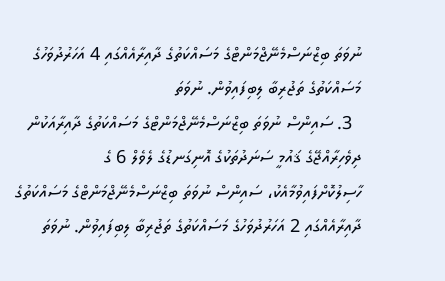ނުވަތަ ބިޒްނަސްމެނޭޖްމަންޓްގެ މަސައްކަތުގެ ދާއިރާއެއްގައި 4 އަހަރުދުވަހުގެ މަސައްކަތުގެ ތަޖުރިބާ ލިބިފައިވުން. ނުވަތަ
  3. ސައިންސް ނުވަތަ ބިޒްނަސްމެނޭޖްމަންޓްގެ މަސައްކަތުގެ ދާއިރާއަކުން ދިވެހިރާއްޖޭގެ ޤައުމީ ސަނަދުތަކުގެ އޮނިގަނޑުގެ ލެވެލް 6 ގެ ހާސިލުކޮށްފައިވުމާއެކު، ސައިންސް ނުވަތަ ބިޒްނަސްމެނޭޖްމަންޓްގެ މަސައްކަތުގެ ދާއިރާއެއްގައި 2 އަހަރުދުވަހުގެ މަސައްކަތުގެ ތަޖުރިބާ ލިބިފައިވުން. ނުވަތަ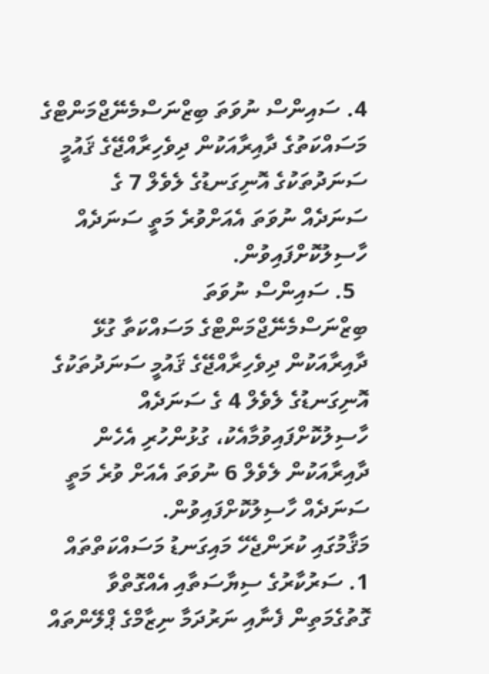4. ސައިންސް ނުވަތަ ބިޒްނަސްމެނޭޖްމަންޓްގެ މަސައްކަތުގެ ދާއިރާއަކުން ދިވެހިރާއްޖޭގެ ޤައުމީ ސަނަދުތަކުގެ އޮނިގަނޑުގެ ލެވެލް 7 ގެ ސަނަދެއް ނުވަތަ އެއަށްވުރެ މަތީ ސަނަދެއް ހާސިލުކޮށްފައިވުން.
  5. ސައިންސް ނުވަތަ ބިޒްނަސްމެނޭޖްމަންޓްގެ މަސައްކަތާ ގުޅޭ ދާއިރާއަކުން ދިވެހިރާއްޖޭގެ ޤައުމީ ސަނަދުތަކުގެ އޮނިގަނޑުގެ ލެވެލް 4 ގެ ސަނަދެއް ހާސިލުކޮށްފައިވުމާއެކު، ގުޅުންހުރި އެހެން ދާއިރާއަކުން ލެވެލް 6 ނުވަތަ އެއަށް ވުރެ މަތީ ސަނަދެއް ހާސިލުކޮށްފައިވުން.
މަޤާމުގައި ކުރަންޖެހޭ މައިގަނޑު މަސައްކަތްތައް
1. ސަރުކާރުގެ ސިޔާސަތާއި އެއްގޮތްވާ ގޮތުގެމަތިން ފެނާއި ނަރުދަމާ ނިޒާމްގެ ޕްލޭންތައް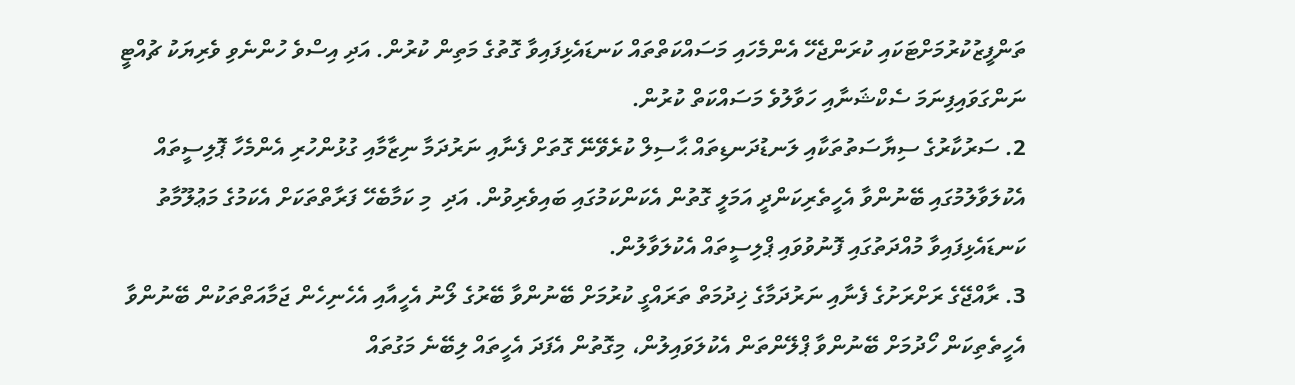ތަންފީޒުކުރުމަށްޓަކައި ކުރަންޖެހޭ އެންމެހައި މަސައްކަތްތައް ކަނޑައެޅިފައިވާ ގޮތުގެ މަތިން ކުރުން. އަދި އިސްވެ ހުންނެވި ވެރިޔަކު ޗުއްޓީ ނަންގަވައިފިނަމަ ސެކްޝަނާއި ހަވާލުވެ މަސައްކަތް ކުރުން.
2. ސަރުކާރުގެ ސިޔާސަތުތަކާއި ލަނޑުދަނޑިތައް ޙާސިލް ކުރެވޭނޭ ގޮތަށް ފެނާއި ނަރުދަމާ ނިޒާމާއި ގުޅުންހުރި އެންމެހާ ޕޮލިސީތައް އެކުލަވާލުމުގައި ބޭނުންވާ އެހީތެރިކަންދީ އަމަލީ ގޮތުން އެކަންކަމުގައި ބައިވެރިވުން. އަދި  މި ކަމާބެހޭ ފަރާތްތަކަށް އެކަމުގެ މަޢުލޫމާތު ކަނޑައެޅިފައިވާ މުއްދަތުގައި ފޮނުވުވައި ޕްލިސީތައް އެކުލަވާލުން.
3. ރާއްޖޭގެ ރަށްރަށުގެ ފެނާއި ނަރުދަމާގެ ޚިދުމަތް ތަރައްގީ ކުރުމަށް ބޭނުންވާ ބޭރުގެ ލޯނު އެހީއާއި އެހެނިހެން ޖަމާއަތްތަކުން ބޭނުންވާ އެހީތެތިކަން ހޯދުމަށް ބޭނުންވާ ޕްލޭންތަން އެކުލަވައިލުން، މިގޮތުން އެފަދަ އެހީތައް ލިބޭނެ މަގުތައް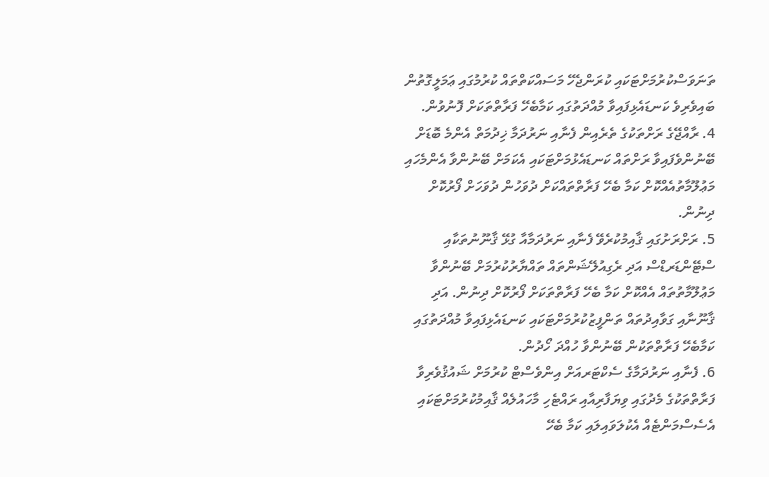ތަނަވަސްކުރުމަށްޓަކައި ކުރަންޖެހޭ މަސައްކަތްތައް ކުރުމުގައި ޢަމަލީގޮތުން ބައިވެރިވެ ކަނޑައެޅިފައިވާ މުއްދަތުގައި ކަމާބެހޭ ފަރާތްތަކަށް ފޮނުވުން.
4. ރާއްޖޭގެ ރަށްތަކުގެ ތެރެއިން ފެނާއި ނަރުދަމާ ޚިދުމަތް އެންމެ ބޮޑަށް ބޭނުންވެފައިވާ ރަށްތައް ކަނޑައެޅުމަށްޓަކައި އެކަމަށް ބޭނުންވާ އެންމެހައި މަޢުލޫމާތުއެއްކޮށް ކަމާ ބެހޭ ފަރާތްތައްކަށް ދުވަހުން ދުވަހަށް ފޯރުކޮށް ދިނުން.
5. ރަށްރަށުގައި ޤާއިމުކުރެވޭ ފެނާއި ނަރުދަމާއާ ގުޅޭ ޤާނޫނުތަކާއި ސްޓޭންޑަރޑްސް އަދި ރެގިއުލޭޝަންތައް ތައްޔާރުކުރުމަށް ބޭނުންވާ މަޢުލޫމާތުތައް އެއްކޮށް ކަމާ ބެހޭ ފަރާތްތަކަށް ފޯރުކޮށް ދިނުން. އަދި ޤާނޫނާއި ގަވާއިދުތައް ތަންފީޒުކުރުމަށްޓަކައި ކަނޑައެޅިފައިވާ މުއްދަތުގައި ކަމާބެހޭ ފަރާތްތަކުން ބޭނުންވާ ހުއްދަ ހޯދުން.
6. ފެނާއި ނަރުދަމާގެ ސެކްޓަރއަށް އިންވެސްޓް ކުރުމަށް ޝައުޤުވެރިވާ ފަރާތްތަކުގެ މެދުގައި ވިޔަފާރިއާއި ރައްޓެހި މާހައުލެއް ޤާއިމުކުރުމަށްޓަކައި އެސެސްމަންޓެއް އެކުލަވައިލައި ކަމާ ބެހޭ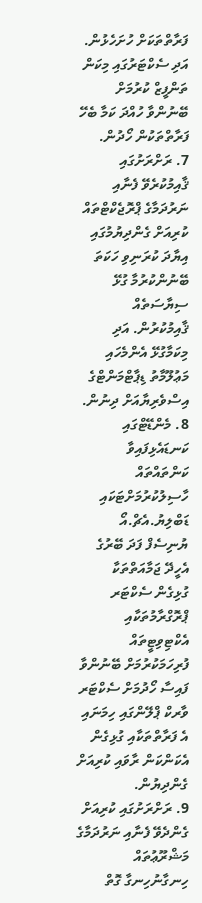ފަރާތްތަކަށް ހުށަހެޅުން. އަދި ސެކްޓަރުގައި މިކަން ތަންފީޒް ކުރުމަށް ބޭނުންވާ ހުއްދަ ކަމާ ބެހޭ ފަރާތްތަކުން ހޯދުން.
7. ރަށްރަށުގައި ޤާއިމުކުރެވޭ ފެނާއި ނަރުދަމާގެ ޕްރޮޖެކްޓްތައް ކުރިއަށް ގެންދިޔުމުގައި އިޔާދަ ކުރަނިވި ހަކަތަ ބޭނުންކުރުމާ ގުޅޭ ސިޔާސަތެއް ޤާއިމުކުރުން. އަދި މިކަމާގުޅޭ އެންމެހައި މަޢުލޫމާތު ޑިޕާޓްމަންޓްގެ އިސްވެރިޔާއަށް ދިނުން.
8. މެންޑޭޓްގައި ކަނޑައެޅިފައިވާ ކަންތައްތައް ހާސިލުކުރުމަށްޓަކައި ޑަބްލިޔު.އެޗް.އޯ ޔުނިސެފް ފަދަ ބޭރުގެ އެހީދޭ ޖަމާއަތްތަކާ ގުޅިގެން ސެކްޓަރ ޕްރޮގްރާމުތަކާއި އެކްޓިވިޓީތައް ފުރިހަމަކުރުމަށް ބޭނުންވާ ފައިސާ ހޯދުމަށް ސެކްޓަރ ވާރކް ޕްލޭންގައި ހިމަނައި އެ ފަރާތްތަކާއި ގުޅިގެން އެކަންކަން ރާވައި ކުރިއަށް ގެންދިޔުން.
9. ރަށްރަށުގައި ކުރިއަށް ގެންދެވޭ ފެނާއި ނަރުދަމާގެ މަޝްރޫޢުތައް ހިނގާނުހިނގާ ގޮތް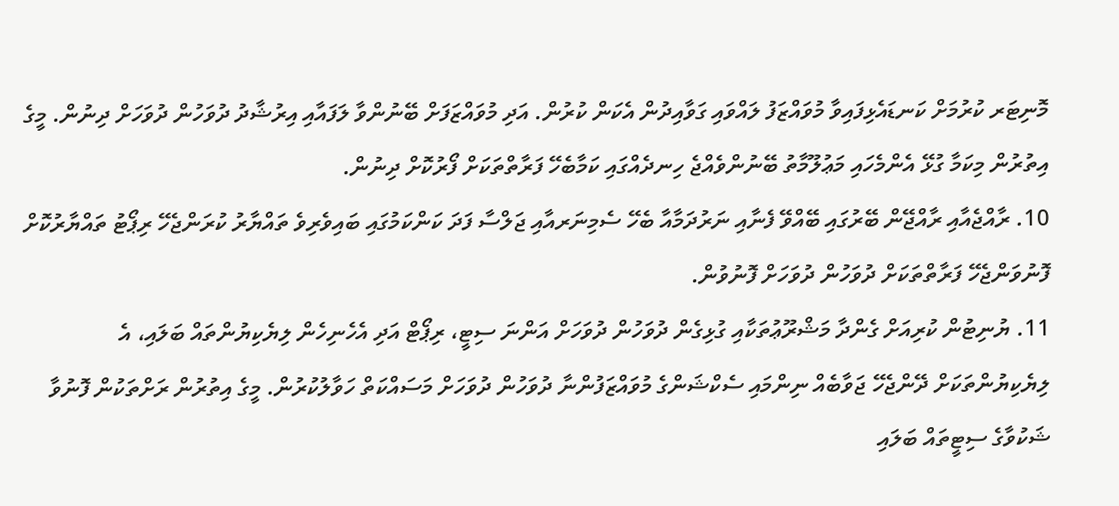މޮނިޓަރ ކުރުމަށް ކަނޑައެޅިފައިވާ މުވައްޒަފު ލައްވައި ގަވާއިދުން އެކަން ކުރުން. އަދި މުވައްޒަފަށް ބޭނުންވާ ލަފައާއި އިރުޝާދު ދުވަހުން ދުވަހަށް ދިނުން. މީގެ އިތުރުން މިކަމާ ގުޅޭ އެންމެހައި މަޢުލޫމާތު ބޭނުންވެއްޖެ ހިނދެއްގައި ކަމާބެހޭ ފަރާތްތަކަށް ފޯރުކޮށް ދިނުން.
10. ރާއްޖެއާއި ރާއްޖޭން ބޭރުގައި ބޭއްވޭ ފެނާއި ނަރުދަމާއާ ބެހޭ ސެމިނަރއާއި ޖަލްސާ ފަދަ ކަންކަމުގައި ބައިވެރިވެ ތައްޔާރު ކުރަންޖެހޭ ރިޕޯޓު ތައްޔާރުކޮށް ފޮނުވަންޖެހޭ ފަރާތްތަކަށް ދުވަހުން ދުވަހަށް ފޮނުވުން.
11. ޔުނިޓުން ކުރިއަށް ގެންދާ މަޝްރޫޢުތަކާއި ގުޅިގެން ދުވަހުން ދުވަހަށް އަންނަ ސިޓީ، ރިޕޯޓް އަދި އެހެނިހެން ލިޔެކިޔުންތައް ބަލައި، އެ ލިޔެކިޔުންތަކަށް ދޭންޖެހޭ ޖަވާބެއް ނިންމައި ސެކްޝަންގެ މުވައްޒަފުންނާ ދުވަހުން ދުވަހަށް މަސައްކަތް ހަވާލުކުރުން. މީގެ އިތުރުން ރަށްތަކުން ފޮނުވާ ޝަކުވާގެ ސިޓީތައް ބަލައި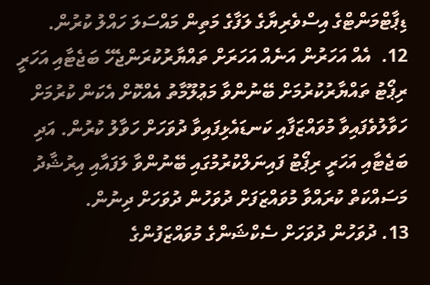ޑިޕާޓްމަންޓްގެ އިސްވެރިޔާގެ ލަފާގެ މަތިން މައްސަލަ ހައްލު ކުރުން.
12.  އެއް އަހަރުން އަނެއް އަހަރަށް ތައްޔާރުކުރަންޖެހޭ ބަޖެޓާއި އަހަރީ ރިޕޯޓު ތައްޔާރުކުރުމަށް ބޭނުންވާ މަޢުލޫމާތު އެއްކޮށް އެކަން ކުރުމަށް ހަވާލުވެފައިވާ މުވައްޒަފާއި ކަނޑައެޅިފައިވާ ދުވަހަށް ހަވާލު ކުރުން. އަދި ބަޖެޓާއި އަހަރީ ރިޕޯޓު ފައިނަލްކުރުމުގައި ބޭނުންވާ ލަފައާއި އިރުޝާދު މަސައްކަތް ކުރައްވާ މުވައްޒަފަށް ދުވަހުން ދުވަހަށް ދިނުން.
13. ދުވަހުން ދުވަހަށް ސެކްޝަންގެ މުވައްޒަފުންގެ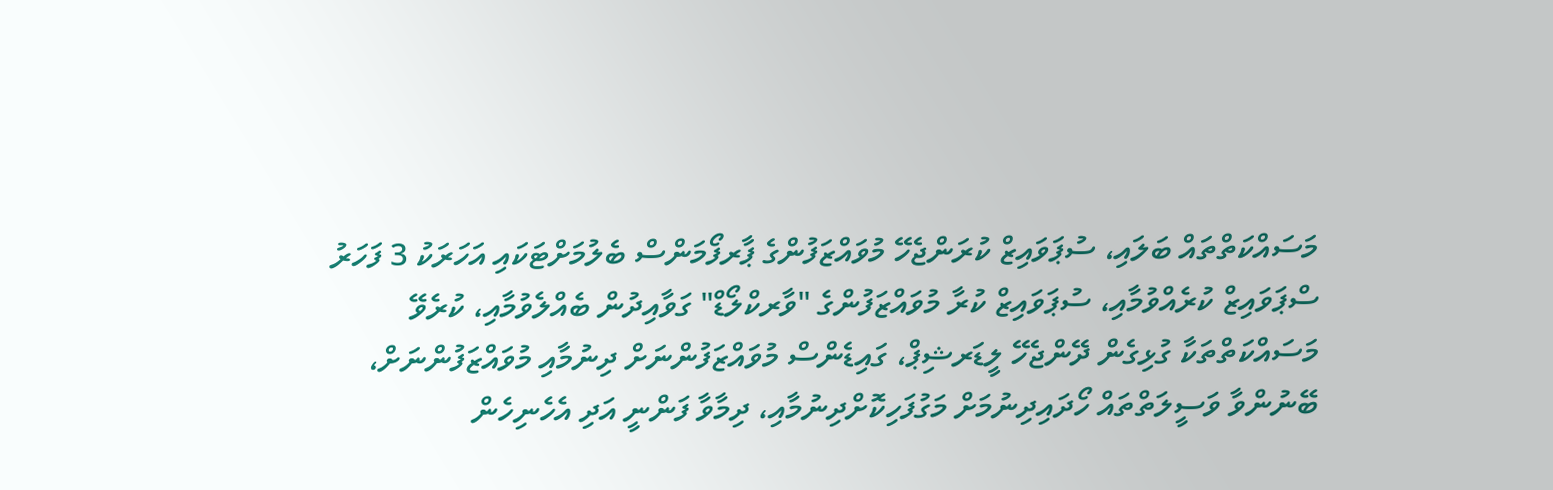މަސައްކަތްތައް ބަލައި، ސުޕަވައިޒް ކުރަންޖެހޭ މުވައްޒަފުންގެ ޕާރފޯމަންސް ބެލުމަށްޓަކައި އަހަރަކު 3 ފަހަރު ސްޕަވައިޒް ކުރެއްވުމާއި، ސުޕަވައިޒް ކުރާ މުވައްޒަފުންގެ "ވާރކްލޯޑް" ގަވާއިދުން ބެއްލެވުމާއި، ކުރެވޭ މަސައްކަތްތަކާ ގުޅިގެން ދޭންޖެހޭ ލީޑަރޝިޕް، ގައިޑެންސް މުވައްޒަފުންނަށް ދިނުމާއި މުވައްޒަފުންނަށް، ބޭނުންވާ ވަސީލަތްތައް ހޯދައިދިނުމަށް މަގުފަހިކޮށްދިނުމާއި، ދިމާވާ ފަންނީ އަދި އެހެނިހެން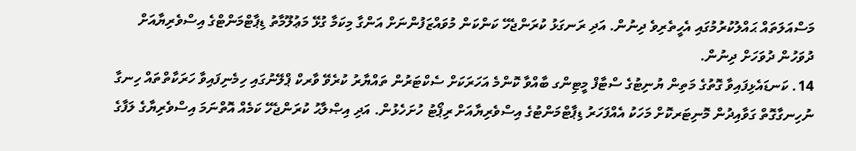މަސްއަލަތައް ޙައްލުކުރުމުގައި އެހީތެރިވެ ދިނުން. އަދި ރަނގަޅު ކުރަންޖެހޭ ކަންކަން މުވައްޒަފުންނަށް އަންގާ މިކަމާ ގުޅޭ މަޢުލޫމާތު ޑިޕާޓްމަންޓްގެ އިސްވެރިޔާއަށް ދުވަހުން ދުވަހަށް ދިނުން.
14. ކަނޑައެޅިފައިވާ ގޮތުގެ މަތިން ޔުނިޓުގެ ސްޓާފް މީޓިންގ ބާއްވާ ކޮންމެ އަހަރަކަށް ސެކްޓަރުން ތައްޔާރު ކުރެވޭ ވާރކް ޕްލޭނުގައި ހިމެނިފައިވާ ހަރަކާތްތައް ހިނގާ ނުހިނގާގޮތް ގަވާއިދުން މޮނިޓަރކޮށް މަހަކު އެއްފަހަރު ޑިޕާޓްމަންޓުގެ އިސްވެރިޔާއަށް ރިޕޯޓު ހުށަހެޅުން. އަދި އިޞްލާޙު ކުރަންޖެހޭ ކަމެއް އޮތްނަމަ އިސްވެރިޔާގެ ލަފާގެ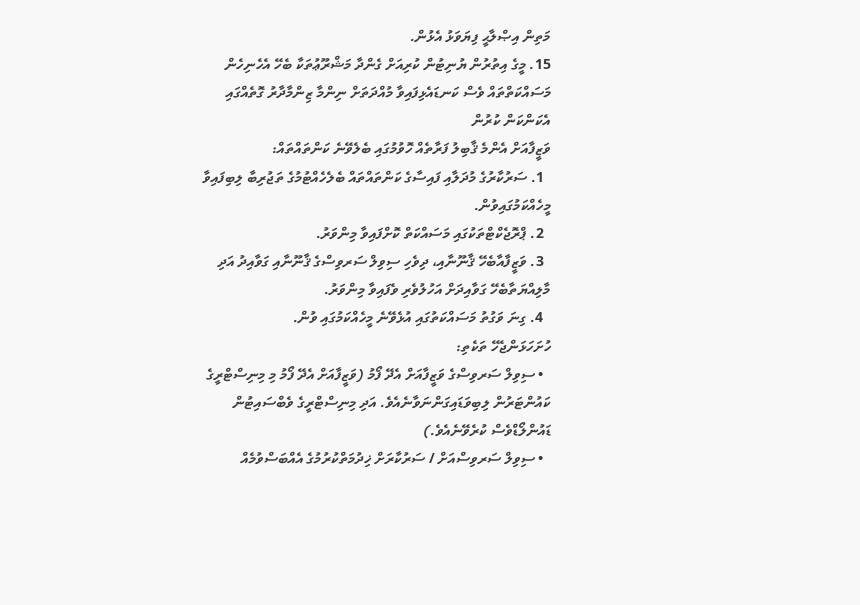މަތިން އިޞްލާޙީ ފިޔަވަޅު އެޅުން.
15. މީގެ އިތުރުން ޔުނިޓުން ކުރިއަށް ގެންދާ މަޝްރޫޢުތަކާ ބެހޭ އެހެނިހެން މަސައްކަތްތައް ވެސް ކަނޑައެޅިފައިވާ މުއްދަތަށް ނިންމާ ޒިންމާދާރު ގޮތެއްގައި އެކަންކަން ކުރުން
ވަޒީފާއަށް އެންމެ ޤާބިލު ފަރާތެއް ހޮވުމުގައި ބެލެވޭނެ ކަންތައްތައް:
  1. ސަރުކާރުގެ މުދަލާއި ފައިސާގެ ކަންތައްތައް ބެލެހެއްޓުމުގެ ތަޖުރިބާ ލިބިފައިވާ މީހެއްކަމުގައިވުން.
  2. ޕްރޮޖެކްޓްތަކުގައި މަސައްކަތް ކޮށްފައިވާ މިންވަރު.
  3. ވަޒީފާއާބެހޭ ޤާނޫނާއި، ދިވެހި ސިވިލް ސަރވިސްގެ ޤާނޫނާއި ގަވާއިދު އަދި މާލިއްޔަތާބެހޭ ގަވާއިދަށް އަހުލުވެރި ވެފައިވާ މިންވަރު.
  4. ގިނަ ވަގުތު މަސައްކަތުގައި އުޅެވޭނެ މީހެއްކަމުގައި ވުން.
ހުށަހަޅަންޖެހޭ ތަކެތި:
  • ސިވިލް ސަރވިސްގެ ވަޒީފާއަށް އެދޭ ފޯމު (ވަޒީފާއަށް އެދޭ ފޯމު މި މިނިސްޓްރީގެ ކައުންޓަރުން ލިބިވަޑައިގަންނަވާނެއެވެ. އަދި މިނިސްޓްރީގެ ވެބްސައިޓުން ޑައުންލޯޑްވެސް ކުރެވޭނެއެވެ.)
  • ސިވިލް ސަރވިސްއަށް / ސަރުކާރަށް ޚިދުމަތްކުރުމުގެ އެއްބަސްވުމެއް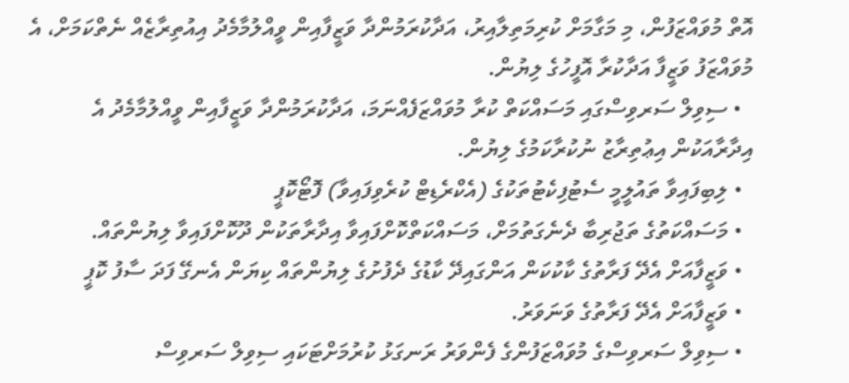އޮތް މުވައްޒަފުން، މި މަގާމަށް ކުރިމަތިލާއިރު، އަދާކުރަމުންދާ ވަޒީފާއިން ވީއްލުމާމެދު އިއުތިރާޒެއް ނެތްކަމަށް، އެ މުވައްޒަފު ވަޒީފާ އަދާކުރާ އޮފީހުގެ ލިޔުން.
  • ސިވިލް ސަރވިސްގައި މަސައްކަތް ކުރާ މުވައްޒަފެއްނަމަ، އަދާކުރަމުންދާ ވަޒީފާއިން ވީއްލުމާމެދު އެ އިދާރާއަކުން އިޢުތިރާޒު ނުކުރާކަމުގެ ލިޔުން.
  • ލިބިފައިވާ ތައުލީމީ ސެޓުފިކެޓުތަކުގެ (އެކްރެޑިޓް ކުރެވިފައިވާ) ފޮޓޯކޮޕީ
  • މަސައްކަތުގެ ތަޖުރިބާ ދެނެގަތުމަށް، މަސައްކަތްކޮށްފައިވާ އިދާރާތަކުން ދޫކޮށްފައިވާ ލިޔުންތައް.
  • ވަޒީފާއަށް އެދޭ ފަރާތުގެ ކާކުކަން އަންގައިދޭ ކާޑުގެ ދެފުށުގެ ލިޔުންތައް ކިޔަން އެނގޭ ފަދަ ސާފު ކޮޕީ
  • ވަޒީފާއަށް އެދޭ ފަރާތުގެ ވަނަވަރު.
  • ސިވިލް ސަރވިސްގެ މުވައްޒަފުންގެ ފެންވަރު ރަނގަޅު ކުރުމަށްޓަކައި ސިވިލް ސަރވިސް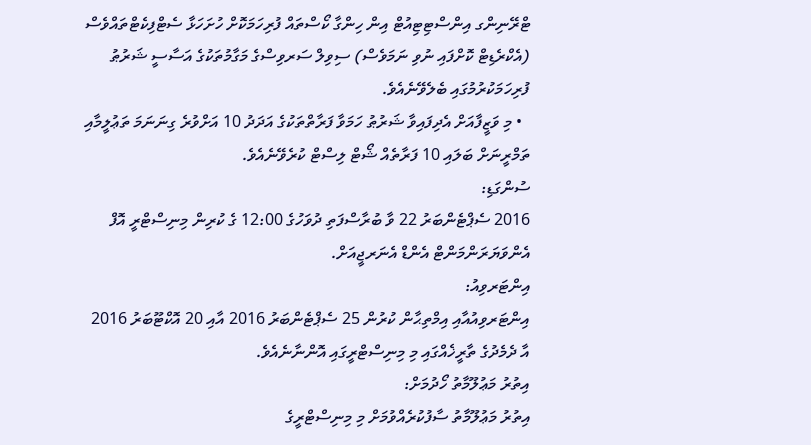ޓްރޭނިންގ އިންސްޓިޓިއުޓް އިން ހިންގާ ކޯސްތައް ފުރިހަމަކޮށް ހުށަހަޅާ ސެޓްފިކެޓްތައްވެސް (އެކްރެޑިޓް ކޮށްފައި ނުވި ނަމަވެސް) ސިވިލް ސަރވިސްގެ މަގާމުތަކުގެ އަސާސީ ޝަރުޠު ފުރިހަމަކުރުމުގައި ބެލެވޭނެއެވެ.
  • މި ވަޒީފާއަށް އެދިފައިވާ ޝަރުޠު ހަމަވާ ފަރާތްތަކުގެ އަދަދު 10 އަށްވުރެ ގިނަނަމަ ތަޢުލީމާއި ތަމްރީނަށް ބަލައި 10 ފަރާތެއް ޝޯޓް ލިސްޓް ކުރެވޭނެއެވެ.
ސުންގަޑި:
2016 ސެޕްޓެންބަރު 22 ވާ ބުރާސްފަތި ދުވަހުގެ 12:00 ގެ ކުރިން މިނިސްޓްރީ އޮފް އެންވަޔަރަންމަންޓް އެންޑް އެނަރޖީއަށް.
އިންޓަރވިއު:
އިންޓަރވިއުއާއި އިމްތިޙާން ކުރުން 25 ސެޕްޓެންބަރު 2016 އާއި 20 އޮކްޓޫބަރު 2016 އާ ދެމެދުގެ ތާރީޚެއްގައި މި މިނިސްޓްރީގައި އޮންނާނެއެވެ.
އިތުރު މަޢުލޫމާތު ހޯދުމަށް:
އިތުރު މަޢުލޫމާތު ސާފުކުރެއްވުމަށް މި މިނިސްޓްރީގެ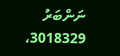ނަންބަރު 3018329،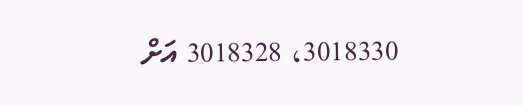3018330، 3018328 އަށް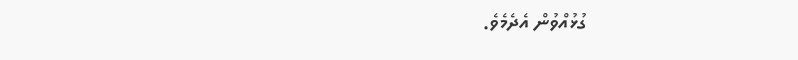ގުޅުއްވުން އެދެމެވެ.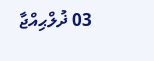03 ޛުލްޙިއްޖާ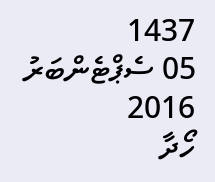1437
05 ސެޕްޓެންބަރު 2016
ހޯދާ